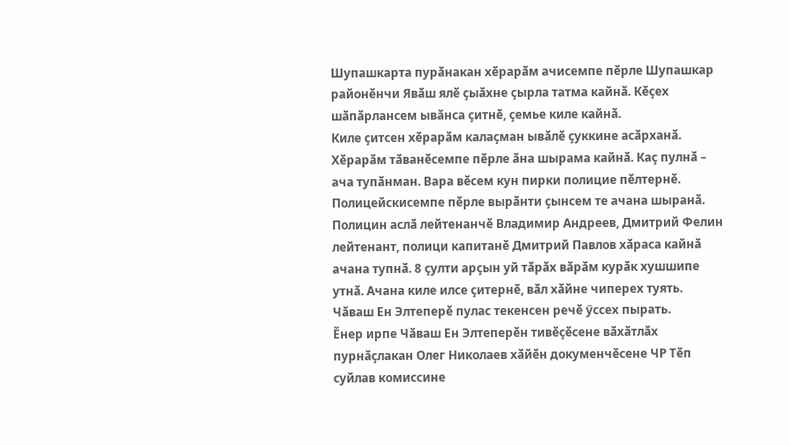Шупашкарта пурӑнакан хӗрарӑм ачисемпе пӗрле Шупашкар районӗнчи Явӑш ялӗ ҫыӑхне ҫырла татма кайнӑ. Кӗҫех шӑпӑрлансем ывӑнса ҫитнӗ, ҫемье киле кайнӑ.
Киле ҫитсен хӗрарӑм калаҫман ывӑлӗ ҫуккине асӑрханӑ. Хӗрарӑм тӑванӗсемпе пӗрле ӑна шырама кайнӑ. Каҫ пулнӑ – ача тупӑнман. Вара вӗсем кун пирки полицие пӗлтернӗ.
Полицейскисемпе пӗрле вырӑнти ҫынсем те ачана шыранӑ. Полицин аслӑ лейтенанчӗ Владимир Андреев, Дмитрий Фелин лейтенант, полици капитанӗ Дмитрий Павлов хӑраса кайнӑ ачана тупнӑ. 8 ҫулти арҫын уй тӑрӑх вӑрӑм курӑк хушшипе утнӑ. Ачана киле илсе ҫитернӗ, вӑл хӑйне чиперех туять.
Чӑваш Ен Элтеперӗ пулас текенсен речӗ ӳссех пырать.
Ӗнер ирпе Чӑваш Ен Элтеперӗн тивӗҫӗсене вӑхӑтлӑх пурнӑҫлакан Олег Николаев хӑйӗн докуменчӗсене ЧР Тӗп суйлав комиссине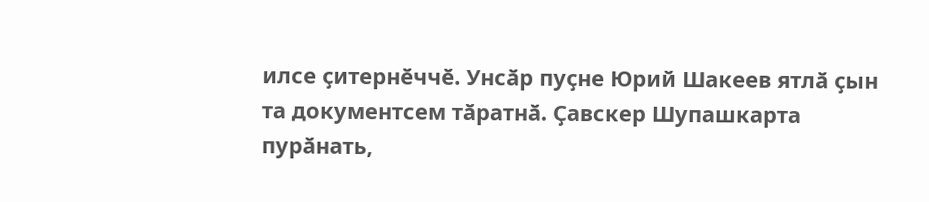илсе ҫитернӗччӗ. Унсӑр пуҫне Юрий Шакеев ятлӑ ҫын та документсем тӑратнӑ. Ҫавскер Шупашкарта пурӑнать,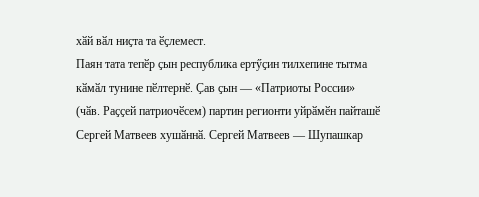хӑй вӑл ниҫта та ӗҫлемест.
Паян тата тепӗр ҫын республика ертӳҫин тилхепине тытма кӑмӑл тунине пӗлтернӗ. Ҫав ҫын — «Патриоты России» (чӑв. Раҫҫей патриочӗсем) партин регионти уйрӑмӗн пайташӗ Сергей Матвеев хушӑннӑ. Сергей Матвеев — Шупашкар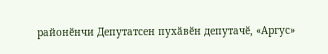районӗнчи Депутатсен пухӑвӗн депутачӗ, «Аргус»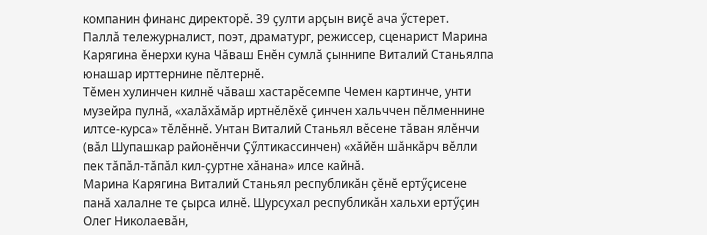компанин финанс директорӗ. 39 ҫулти арҫын виҫӗ ача ӳстерет.
Паллӑ тележурналист, поэт, драматург, режиссер, сценарист Марина Карягина ӗнерхи куна Чӑваш Енӗн сумлӑ ҫыннипе Виталий Станьялпа юнашар ирттернине пӗлтернӗ.
Тӗмен хулинчен килнӗ чӑваш хастарӗсемпе Чемен картинче, унти музейра пулнӑ, «халӑхӑмӑр иртнӗлӗхӗ ҫинчен хальччен пӗлменнине илтсе-курса» тӗлӗннӗ. Унтан Виталий Станьял вӗсене тӑван ялӗнчи (вӑл Шупашкар районӗнчи Ҫӳлтикассинчен) «хӑйӗн шӑнкӑрч вӗлли пек тӑпӑл-тӑпӑл кил-ҫуртне хӑнана» илсе кайнӑ.
Марина Карягина Виталий Станьял республикӑн ҫӗнӗ ертӳҫисене панӑ халалне те ҫырса илнӗ. Шурсухал республикӑн хальхи ертӳҫин Олег Николаевӑн,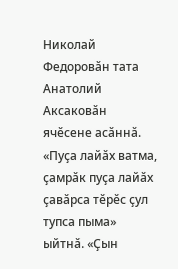Николай Федоровӑн тата Анатолий Аксаковӑн ячӗсене асӑннӑ. «Пуҫа лайӑх ватма, ҫамрӑк пуҫа лайӑх ҫавӑрса тӗрӗс ҫул тупса пыма» ыйтнӑ. «Ҫын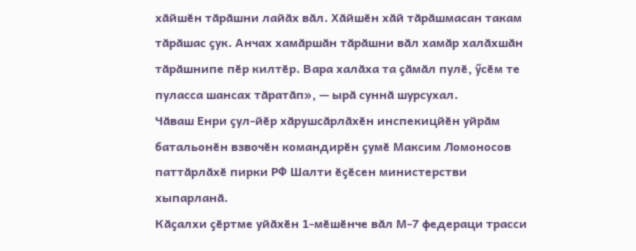хӑйшӗн тӑрӑшни лайӑх вӑл. Хӑйшӗн хӑй тӑрӑшмасан такам тӑрӑшас ҫук. Анчах хамӑршӑн тӑрӑшни вӑл хамӑр халӑхшӑн тӑрӑшнипе пӗр килтӗр. Вара халӑха та ҫӑмӑл пулӗ, ӳсӗм те пуласса шансах тӑратӑп», — ырӑ суннӑ шурсухал.
Чӑваш Енри ҫул-йӗр хӑрушсӑрлӑхӗн инспекицйӗн уйрӑм батальонӗн взвочӗн командирӗн ҫумӗ Максим Ломоносов паттӑрлӑхӗ пирки РФ Шалти ӗҫӗсен министерстви хыпарланӑ.
Кӑҫалхи ҫӗртме уйӑхӗн 1-мӗшӗнче вӑл М-7 федераци трасси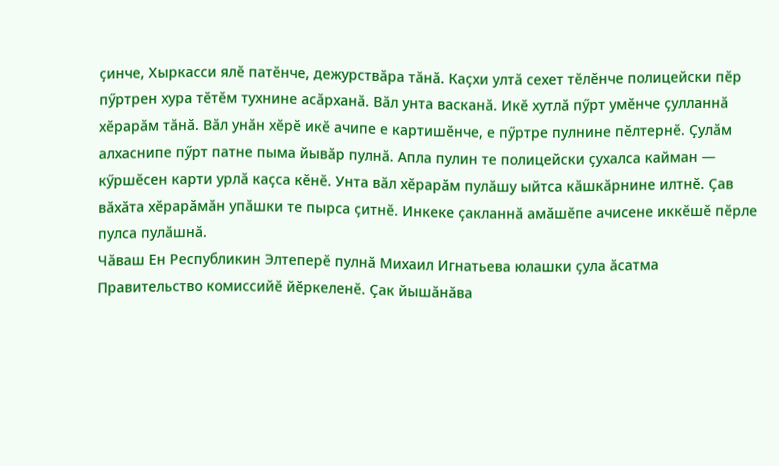ҫинче, Хыркасси ялӗ патӗнче, дежурствӑра тӑнӑ. Каҫхи ултӑ сехет тӗлӗнче полицейски пӗр пӳртрен хура тӗтӗм тухнине асӑрханӑ. Вӑл унта васканӑ. Икӗ хутлӑ пӳрт умӗнче ҫулланнӑ хӗрарӑм тӑнӑ. Вӑл унӑн хӗрӗ икӗ ачипе е картишӗнче, е пӳртре пулнине пӗлтернӗ. Ҫулӑм алхаснипе пӳрт патне пыма йывӑр пулнӑ. Апла пулин те полицейски ҫухалса кайман — кӳршӗсен карти урлӑ каҫса кӗнӗ. Унта вӑл хӗрарӑм пулӑшу ыйтса кӑшкӑрнине илтнӗ. Ҫав вӑхӑта хӗрарӑмӑн упӑшки те пырса ҫитнӗ. Инкеке ҫакланнӑ амӑшӗпе ачисене иккӗшӗ пӗрле пулса пулӑшнӑ.
Чӑваш Ен Республикин Элтеперӗ пулнӑ Михаил Игнатьева юлашки ҫула ӑсатма Правительство комиссийӗ йӗркеленӗ. Ҫак йышӑнӑва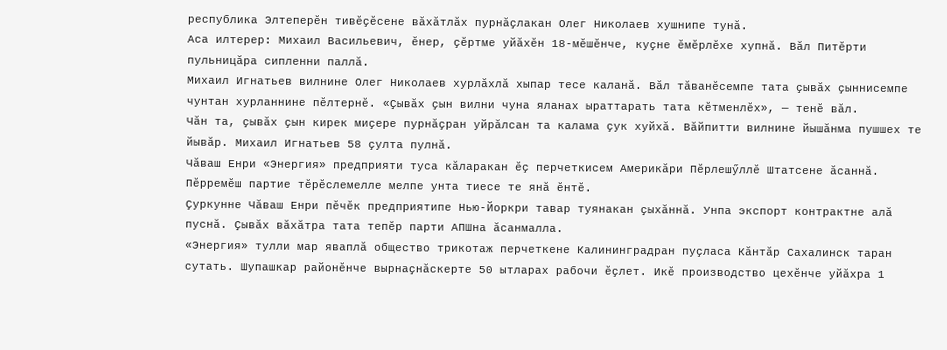республика Элтеперӗн тивӗҫӗсене вӑхӑтлӑх пурнӑҫлакан Олег Николаев хушнипе тунӑ.
Аса илтерер: Михаил Васильевич, ӗнер, ҫӗртме уйӑхӗн 18-мӗшӗнче, куҫне ӗмӗрлӗхе хупнӑ. Вӑл Питӗрти пульницӑра сипленни паллӑ.
Михаил Игнатьев вилнине Олег Николаев хурлӑхлӑ хыпар тесе каланӑ. Вӑл тӑванӗсемпе тата ҫывӑх ҫыннисемпе чунтан хурланнине пӗлтернӗ. «Ҫывӑх ҫын вилни чуна яланах ыраттарать тата кӗтменлӗх», — тенӗ вӑл.
Чӑн та, ҫывӑх ҫын кирек миҫере пурнӑҫран уйрӑлсан та калама ҫук хуйхӑ. Вӑйпитти вилнине йышӑнма пушшех те йывӑр. Михаил Игнатьев 58 ҫулта пулнӑ.
Чӑваш Енри «Энергия» предприяти туса кӑларакан ӗҫ перчеткисем Америкӑри Пӗрлешӳллӗ Штатсене ӑсаннӑ. Пӗрремӗш партие тӗрӗслемелле мелпе унта тиесе те янӑ ӗнтӗ.
Ҫуркунне Чӑваш Енри пӗчӗк предприятипе Нью-Йоркри тавар туянакан ҫыхӑннӑ. Унпа экспорт контрактне алӑ пуснӑ. Ҫывӑх вӑхӑтра тата тепӗр парти АПШна ӑсанмалла.
«Энергия» тулли мар яваплӑ общество трикотаж перчеткене Калининградран пуҫласа Кӑнтӑр Сахалинск таран сутать. Шупашкар районӗнче вырнаҫнӑскерте 50 ытларах рабочи ӗҫлет. Икӗ производство цехӗнче уйӑхра 1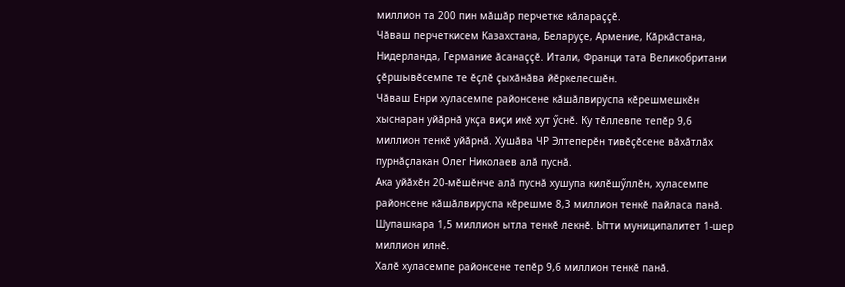миллион та 200 пин мӑшӑр перчетке кӑлараҫҫӗ.
Чӑваш перчеткисем Казахстана, Беларуҫе, Армение, Кӑркӑстана, Нидерланда, Германие ӑсанаҫҫӗ. Итали, Франци тата Великобритани ҫӗршывӗсемпе те ӗҫлӗ ҫыхӑнӑва йӗркелесшӗн.
Чӑваш Енри хуласемпе районсене кӑшӑлвируспа кӗрешмешкӗн хыснаран уйӑрнӑ укҫа виҫи икӗ хут ӳснӗ. Ку тӗллевпе тепӗр 9,6 миллион тенкӗ уйӑрнӑ. Хушӑва ЧР Элтеперӗн тивӗҫӗсене вӑхӑтлӑх пурнӑҫлакан Олег Николаев алӑ пуснӑ.
Ака уйӑхӗн 20-мӗшӗнче алӑ пуснӑ хушупа килӗшӳллӗн, хуласемпе районсене кӑшӑлвируспа кӗрешме 8,3 миллион тенкӗ пайласа панӑ. Шупашкара 1,5 миллион ытла тенкӗ лекнӗ. Ытти муниципалитет 1-шер миллион илнӗ.
Халӗ хуласемпе районсене тепӗр 9,6 миллион тенкӗ панӑ.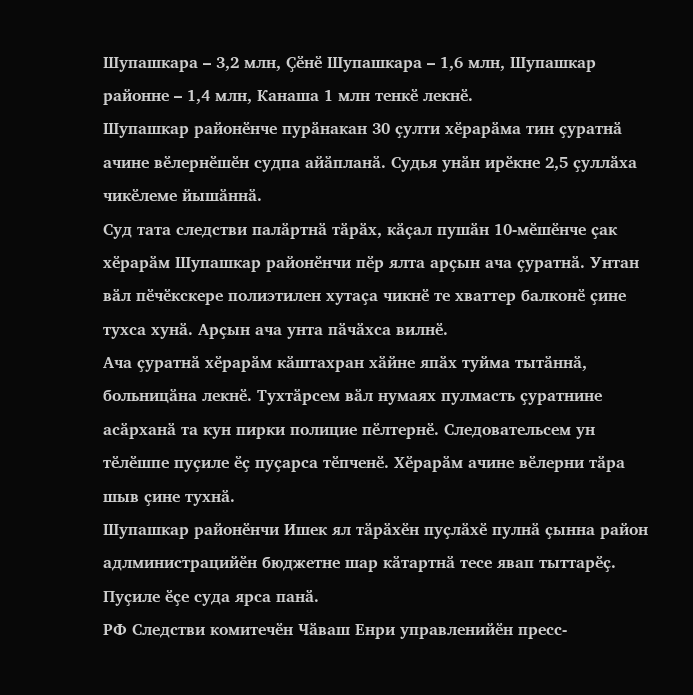Шупашкара – 3,2 млн, Ҫӗнӗ Шупашкара – 1,6 млн, Шупашкар районне – 1,4 млн, Канаша 1 млн тенкӗ лекнӗ.
Шупашкар районӗнче пурӑнакан 30 ҫулти хӗрарӑма тин ҫуратнӑ ачине вӗлернӗшӗн судпа айӑпланӑ. Судья унӑн ирӗкне 2,5 ҫуллӑха чикӗлеме йышӑннӑ.
Суд тата следстви палӑртнӑ тӑрӑх, кӑҫал пушӑн 10-мӗшӗнче ҫак хӗрарӑм Шупашкар районӗнчи пӗр ялта арҫын ача ҫуратнӑ. Унтан вӑл пӗчӗкскере полиэтилен хутаҫа чикнӗ те хваттер балконӗ ҫине тухса хунӑ. Арҫын ача унта пӑчӑхса вилнӗ.
Ача ҫуратнӑ хӗрарӑм кӑштахран хӑйне япӑх туйма тытӑннӑ, больницӑна лекнӗ. Тухтӑрсем вӑл нумаях пулмасть ҫуратнине асӑрханӑ та кун пирки полицие пӗлтернӗ. Следовательсем ун тӗлӗшпе пуҫиле ӗҫ пуҫарса тӗпченӗ. Хӗрарӑм ачине вӗлерни тӑра шыв ҫине тухнӑ.
Шупашкар районӗнчи Ишек ял тӑрӑхӗн пуҫлӑхӗ пулнӑ ҫынна район адлминистрацийӗн бюджетне шар кӑтартнӑ тесе явап тыттарӗҫ. Пуҫиле ӗҫе суда ярса панӑ.
РФ Следстви комитечӗн Чӑваш Енри управленийӗн пресс-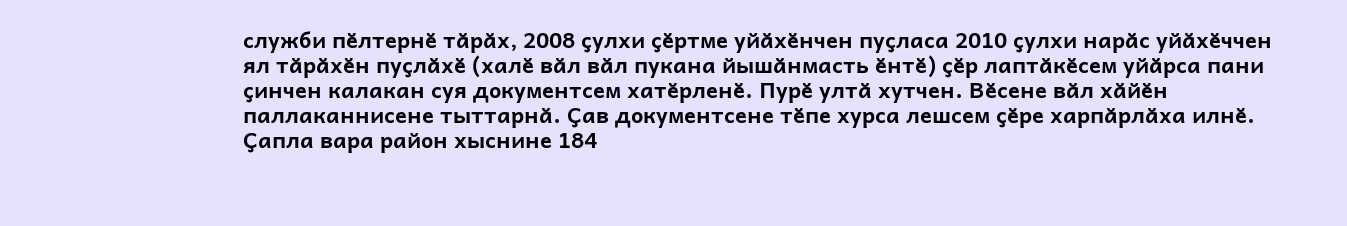служби пӗлтернӗ тӑрӑх, 2008 ҫулхи ҫӗртме уйӑхӗнчен пуҫласа 2010 ҫулхи нарӑс уйӑхӗччен ял тӑрӑхӗн пуҫлӑхӗ (халӗ вӑл вӑл пукана йышӑнмасть ӗнтӗ) ҫӗр лаптӑкӗсем уйӑрса пани ҫинчен калакан суя документсем хатӗрленӗ. Пурӗ ултӑ хутчен. Вӗсене вӑл хӑйӗн паллаканнисене тыттарнӑ. Ҫав документсене тӗпе хурса лешсем ҫӗре харпӑрлӑха илнӗ. Ҫапла вара район хыснине 184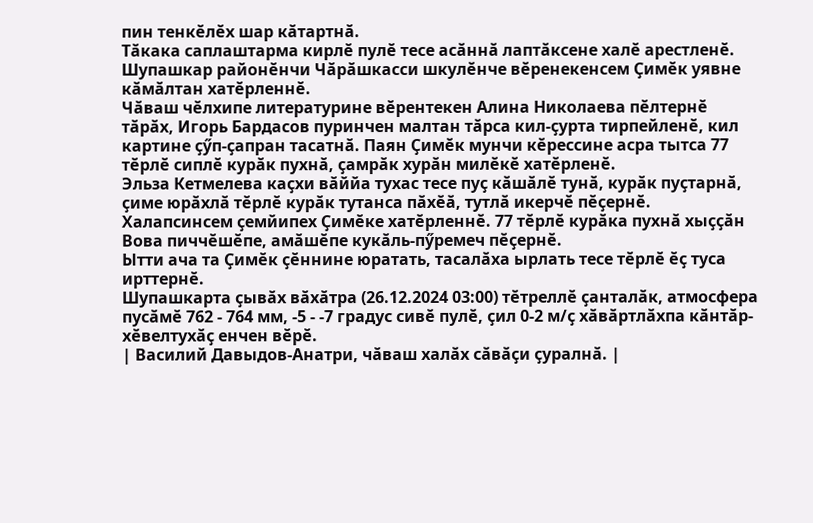пин тенкӗлӗх шар кӑтартнӑ.
Тӑкака саплаштарма кирлӗ пулӗ тесе асӑннӑ лаптӑксене халӗ арестленӗ.
Шупашкар районӗнчи Чӑрӑшкасси шкулӗнче вӗренекенсем Ҫимӗк уявне кӑмӑлтан хатӗрленнӗ.
Чӑваш чӗлхипе литературине вӗрентекен Алина Николаева пӗлтернӗ тӑрӑх, Игорь Бардасов пуринчен малтан тӑрса кил-ҫурта тирпейленӗ, кил картине ҫӳп-ҫапран тасатнӑ. Паян Ҫимӗк мунчи кӗрессине асра тытса 77 тӗрлӗ сиплӗ курӑк пухнӑ, ҫамрӑк хурӑн милӗкӗ хатӗрленӗ.
Эльза Кетмелева каҫхи вӑййа тухас тесе пуҫ кӑшӑлӗ тунӑ, курӑк пуҫтарнӑ, ҫиме юрӑхлӑ тӗрлӗ курӑк тутанса пӑхӗӑ, тутлӑ икерчӗ пӗҫернӗ.
Халапсинсем ҫемйипех Ҫимӗке хатӗрленнӗ. 77 тӗрлӗ курӑка пухнӑ хыҫҫӑн Вова пиччӗшӗпе, амӑшӗпе кукӑль-пӳремеч пӗҫернӗ.
Ытти ача та Ҫимӗк ҫӗннине юратать, тасалӑха ырлать тесе тӗрлӗ ӗҫ туса ирттернӗ.
Шупашкарта ҫывӑх вӑхӑтра (26.12.2024 03:00) тӗтреллӗ ҫанталӑк, атмосфера пусӑмӗ 762 - 764 мм, -5 - -7 градус сивӗ пулӗ, ҫил 0-2 м/ҫ хӑвӑртлӑхпа кӑнтӑр-хӗвелтухӑҫ енчен вӗрӗ.
| Василий Давыдов-Анатри, чӑваш халӑх сӑвӑҫи ҫуралнӑ. |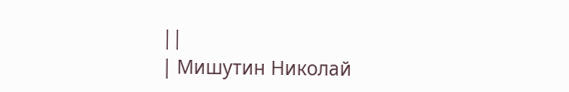||
| Мишутин Николай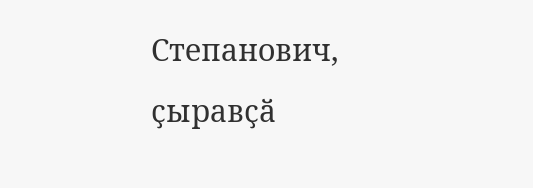Степанович, ҫыравҫӑ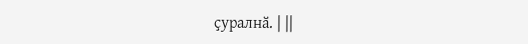ҫуралнӑ. | ||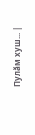Пулӑм хуш... |